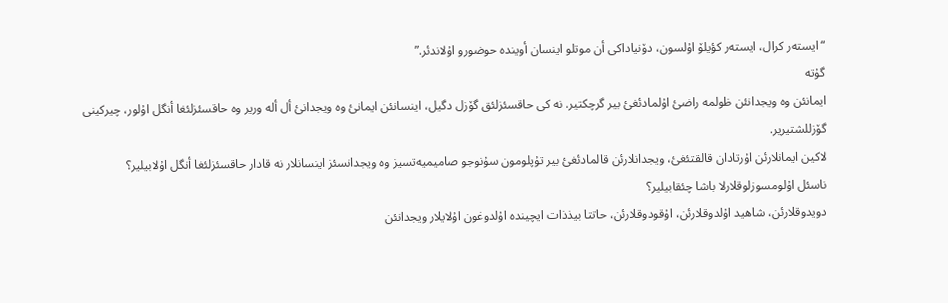“ایستەر کرال، ایستەر کؤیلۆ اۇلسون، دۆنیاداکی أن موتلو اینسان أویندە حوضورو اۇلاندئر.”
گۇتە
ایمانئن وە ویجدانئن ظولمە راضئ اۇلمادئغئ بیر گرچکتیر. نە کی حاقسئزلئق گۆزل دگیل، اینسانئن ایمانئ وە ویجدانئ أل ألە وریر وە حاقسئزلئغا أنگل اۇلور، چیرکینی گۆزللشتیریر.
لاکین ایمانلارئن اۇرتادان قالقتئغئ، ویجدانلارئن قالمادئغئ بیر تۇپلومون سۇنوجو صامیمیەتسیز وە ویجدانسئز اینسانلار نە قادار حاقسئزلئغا أنگل اۇلابیلیر؟
ناسئل اۇلومسوزلوقلارلا باشا چئقابیلیر؟
دویدوقلارئن، شاهید اۇلدوقلارئن، اۇقودوقلارئن، حاتتا بیذذات ایچیندە اۇلدوغون اۇلایلار ویجدانئن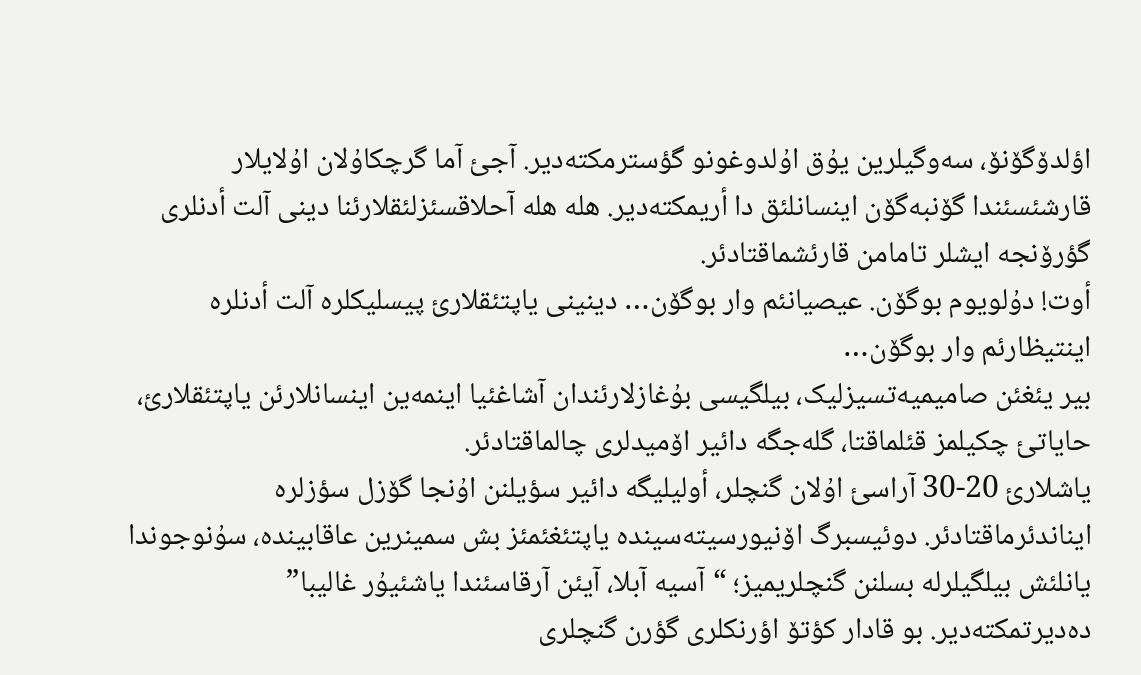اؤلدۆگۆنۆ، سەوگیلرین یۇق اۇلدوغونو گؤسترمکتەدیر. آجئ آما گرچکاۇلان اۇلایلار قارشئسئندا گۆنبەگۆن اینسانلئق دا أریمکتەدیر. هلە هلە آحلاقسئزلئقلارئنا دینی آلت أدنلری گؤرۆنجە ایشلر تامامن قارئشماقتادئر.
أوت! دۇلویوم بوگۆن. عیصیانئم وار بوگۆن… دینینی یاپتئقلارئ پیسلیکلرە آلت أدنلرە اینتیظارئم وار بوگۆن…
بیر یئغئن صامیمیەتسیزلیک، بیلگیسی بۇغازلارئندان آشاغئیا اینمەین اینسانلارئن یاپتئقلارئ، حایاتئ چکیلمز قئلماقتا، گلەجگە دائیر اۆمیدلری چالماقتادئر.
یاشلارئ 20-30 آراسئ اۇلان گنچلر، أولیلیگە دائیر سؤیلنن اۇنجا گۆزل سؤزلرە ایناندئرماقتادئر. دوئیسبرگ اۆنیورسیتەسیندە یاپتئغئمئز بش سمینرین عاقابیندە، سۇنوجوندا یانلئش بیلگیلرلە بسلنن گنچلریمیز؛ “آسیە آبلا، آیئن آرقاسئندا یاشئیۇر غالیبا” دەدیرتمکتەدیر. بو قادار کؤتۆ اؤرنکلری گؤرن گنچلری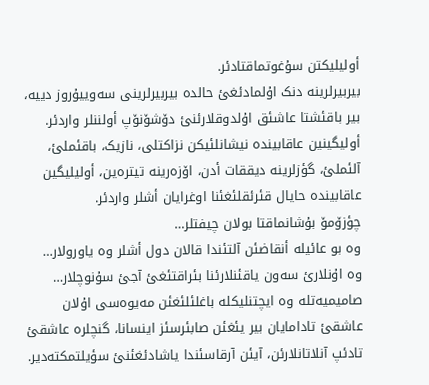أولیلیکتن سۇغوتماقتادئر.
بیربیرلرینە دنک اۇلمادئغئ حالدە بیربیرلرینی سەوییۇروز دییە، بیر باقئشتا عاشئق اۇلدوقلارئنئ دۆشۆنۆپ أولننلر واردئر. أولیگینین عاقابیندە نیشانلئیکن نزاکتلی، نازیک، باقئملئ، آلئملئ، گؤزلرینە دیققات أدن، اۆزەرینە تیترەین، أولیلیگین عاقابیندە حایال قئرئقلئغئنا اوغرایان أشلر واردئر.
چؤزۆمۆ بۇشانماقتا بولان چیفتلر…
وە بو عائیلە أنقاضئن آلتئندا قالان دول أشلر وە یاورولار…
وە اۇنلارئ سەون یاقئنلارئنا بئراقتئغئ آجئ سۇنوچلار…
صامیمیەتلە وە ایچتنلیکلە باغلئلئغئن مەیوەسی اۇلان عاشقئ تادامایان بیر یئغئن صابئرسئز اینسانا، گنچلرە عاشقئ تادئپ آنلاتانلارئن، آیئن آرقاسئندا یاشادئغئنئ سؤیلتمکتەدیر.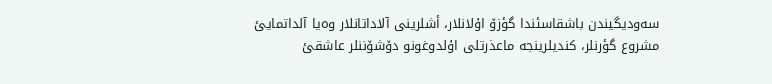سەودیگیندن باشقاسئندا گؤزۆ اۇلانلار، أشلرینی آلاداتانلار وەیا آلداتمایئ مشروع گؤرنلر، کندیلرینجە ماعذرتلی اۇلدوغونو دۆشۆننلر عاشقئ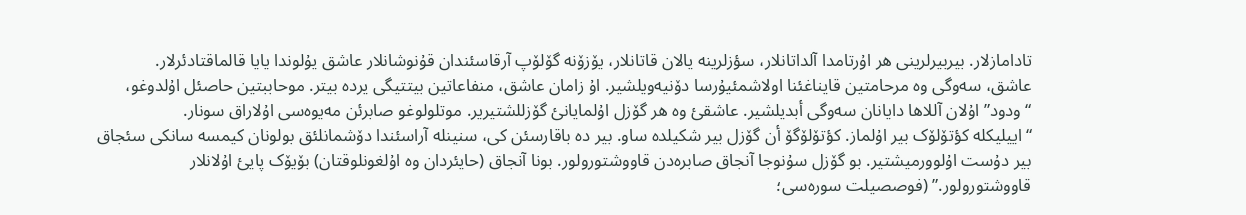تادامازلار. بیربیرلرینی هر اۇرتامدا آلداتانلار، سؤزلرینە یالان قاتانلار، یۆزۆنە گۆلۆپ آرقاسئندان قۇنوشانلار عاشق یۇلوندا یایا قالماقتادئرلار.
عاشق، سەوگی وە مرحامتین قایناغئنا اولاشمئیۇرسا دۆنیەویلشیر. اۇ زامان عاشق، منفاعاتین بیتتیگی یردە بیتر. موحاببتین حاصئل اۇلدوغو، “ودود” اۇلان آللاها دایانان سەوگی أبدیلشیر. عاشقئ وە هر گۆزل اۇلمایانئ گۆزللشتیریر. موتلولوغو صابرئن مەیوەسی اۇلاراق سونار.
“اییلیکلە کؤتۆلۆک بیر اۇلماز. کؤتۆلۆگۆ أن گۆزل بیر شکیلدە ساو. بیر دە باقارسئن کی، سنینلە آراسئندا دۆشمانلئق بولونان کیمسە سانکی سئجاق بیر دۇست اۇلوورمیشتیر. بو گۆزل سۇنوجا آنجاق صابرەدن قاووشتورولور. بونا آنجاق (حایئردان وە اۇلغونلوقتان) بۆیۆک پایئ اۇلانلار قاووشتورولور.” (فوصصیلت سورەسی؛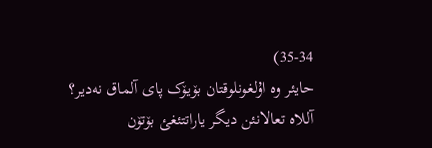35-34)
حایئر وە اۇلغونلوقتان بۆیۆک پای آلماق نەدیر؟
آللاە تعالانئن دیگر یاراتتئغئ بۆتۆن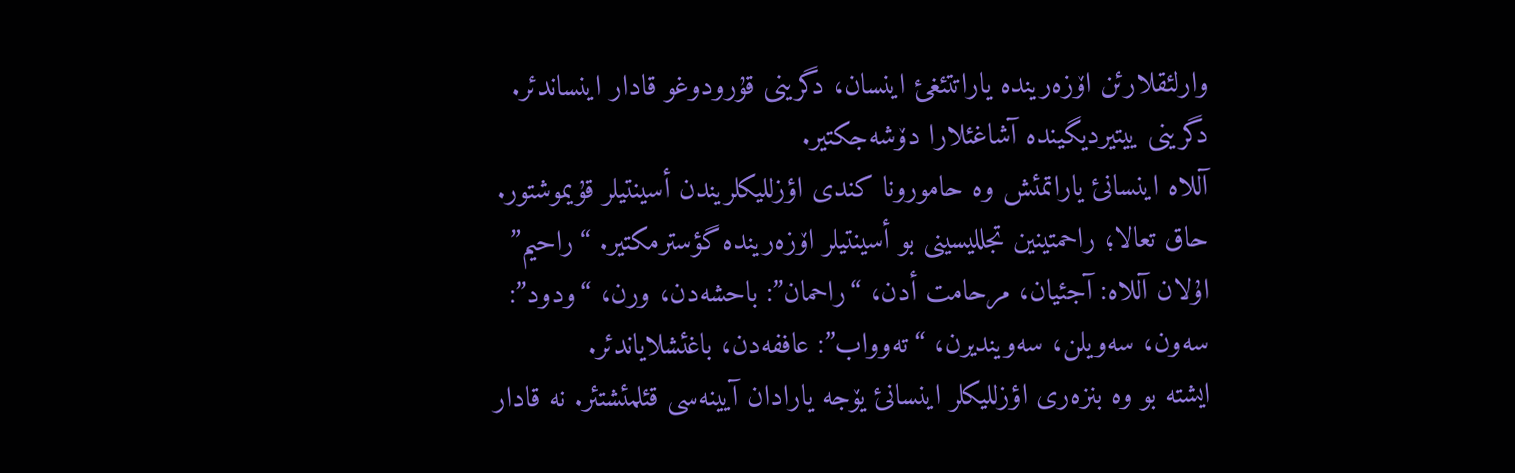وارلئقلارئن اۆزەریندە یاراتتئغئ اینسان، دگرینی قۇرودوغو قادار اینساندئر. دگرینی ییتیردیگیندە آشاغئلارا دۆشەجکتیر.
آللاە اینسانئ یاراتمئش وە حامورونا کندی اؤزللیکلریندن أسینتیلر قۇیموشتور. حاق تعالا؛ راحمتینین تجللیسینی بو أسینتیلر اۆزەریندە گؤسترمکتیر. “راحیم” اۇلان آللاە: آجئیان، مرحامت أدن، “راحمان”: باحشەدن، ورن، “ودود”: سەون، سەویلن، سەویندیرن، “تەوواب”: عاففەدن، باغئشلایاندئر.
ایشتە بو وە بنزەری اؤزللیکلر اینسانئ یۆجە یارادان آیینەسی قئلمئشتئر. نە قادار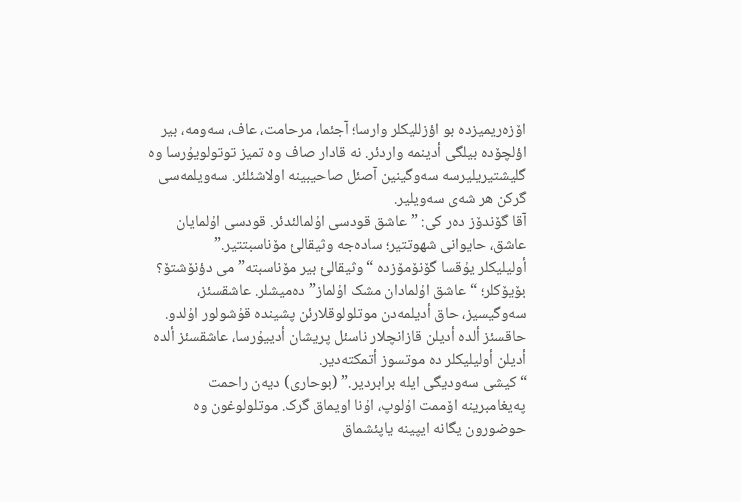اۆزەریمیزدە بو اؤزللیکلر وارسا؛ آجئما، مرحامت، عاف، سەومە، بیر اؤلچۆدە بیلگی أدینمە واردئر. نە قادار صاف وە تمیز توتولویۇرسا وە گلیشتیریلیرسە سەوگینین آصئل صاحیبینە اولاشئلئر. سەویلمەسی گرکن هر شەی سەویلیر.
آقا گۆندۆز دەر کی: ” عاشق قودسی اۇلمالئدئر. قودسی اۇلمایان عاشق، حایوانی شهوتتیر؛ سادەجە وثیقالئ مۆناسبتتیر.”
أولیلیکلر یۇقسا گۆنۆمۆزدە “وثیقالئ بیر مۆناسبتە” می دؤنۆشتۆ؟
بۆیۆکلر؛ “عاشق اۇلمادان مشک اۇلماز” دەمیشلر. عاشقسئز، سەوگیسیز، حاق أدیلمەدن موتلولوقلارئن پشیندە قۇشولور اۇلدو.
حاقسئز ألدە أدیلن قازانچلار ناسئل پریشان أدییۇرسا، عاشقسئز ألدە أدیلن أولیلیکلر دە موتسوز أتمکتەدیر.
“کیشی سەودیگی ایلە برابردیر.” (بوحاری) دیەن راحمت پەیغامبرینە اۆممت اۇلوپ، اۇنا اویماق گرک. موتلولوغون وە حوضورون یگانە ایپینە یاپئشماق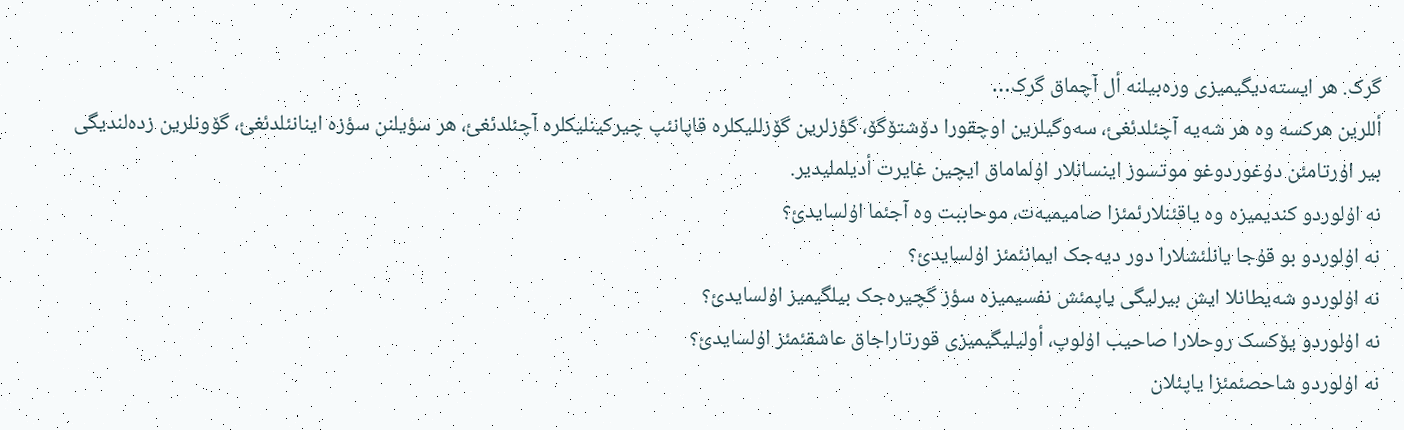گرک. هر ایستەدیگیمیزی ورەبیلنە أل آچماق گرک…
أللرین هرکسە وە هر شەیە آچئلدئغئ، سەوگیلرین اوچقورا دۆشتۆگۆ، گؤزلرین گۆزللیکلرە قاپانئپ چیرکینلیکلرە آچئلدئغئ، هر سؤیلنن سؤزە اینانئلدئغئ، گۆونلرین زدەلندیگی بیر اۇرتامئن دۇغوردوغو موتسوز اینسانلار اۇلماماق ایچین غایرت أدیلملیدیر.
نە اۇلوردو کندیمیزە وە یاقئنلارئمئزا صامیمیەت، موحاببت وە آجئما اۇلسایدئ؟
نە اۇلوردو بو قۇجا یانلئشلارا دور دیەجک ایمانئمئز اۇلسایدئ؟
نە اۇلوردو شەیطانلا ایش بیرلیگی یاپمئش نفسیمیزە سؤز گچیرەجک بیلگیمیز اۇلسایدئ؟
نە اۇلوردو یۆکسک روحلارا صاحیب اۇلوپ، أولیلیگیمیزی قورتاراجاق عاشقئمئز اۇلسایدئ؟
نە اۇلوردو شاحصئمئزا یاپئلان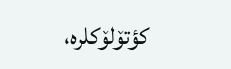کؤتۆلۆکلرە،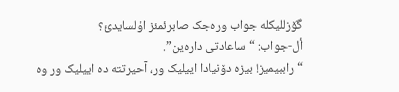گۆزللیکلە جواب ورەجک صابرئمئز اۇلسایدئ؟
أل-جواب: “ساعادتی دارەین”.
“راببیمیز! بیزە دۆنیادا اییلیک ور، آحیرتتە دە اییلیک ور وە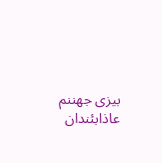بیزی جهننم عاذابئندان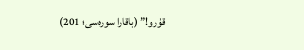قۇرو!” (باقارا سورەسی؛ 201)